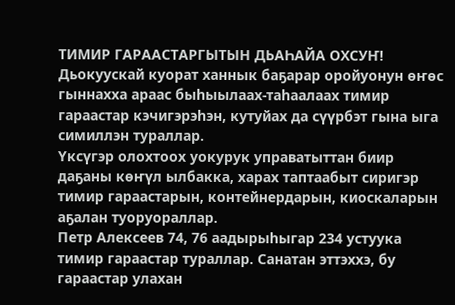ТИМИР ГАРААСТАРГЫТЫН ДЬАҺАЙА ОХСУҤ!
Дьокуускай куорат ханнык баҕарар оройуонун өҥөс гыннахха араас быһыылаах-таһаалаах тимир гараастар кэчигэрэһэн, кутуйах да сүүрбэт гына ыга симиллэн тураллар.
Үксүгэр олохтоох уокурук управатыттан биир даҕаны көҥүл ылбакка, харах таптаабыт сиригэр тимир гараастарын, контейнердарын, киоскаларын аҕалан туоруораллар.
Петр Алексеев 74, 76 аадырыһыгар 234 устуука тимир гараастар тураллар. Санатан эттэххэ, бу гараастар улахан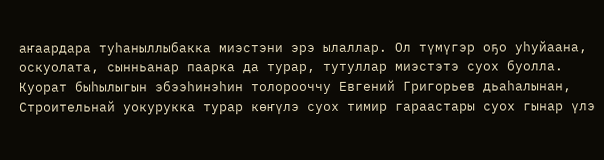аҥаардара туһаныллыбакка миэстэни эрэ ылаллар. Ол түмүгэр оҕо уһуйаана, оскуолата, сынньанар паарка да турар, тутуллар миэстэтэ суох буолла. Куорат быһылыгын эбээһинэһин толорооччу Евгений Григорьев дьаһалынан, Строительнай уокурукка турар көҥүлэ суох тимир гараастары суох гынар үлэ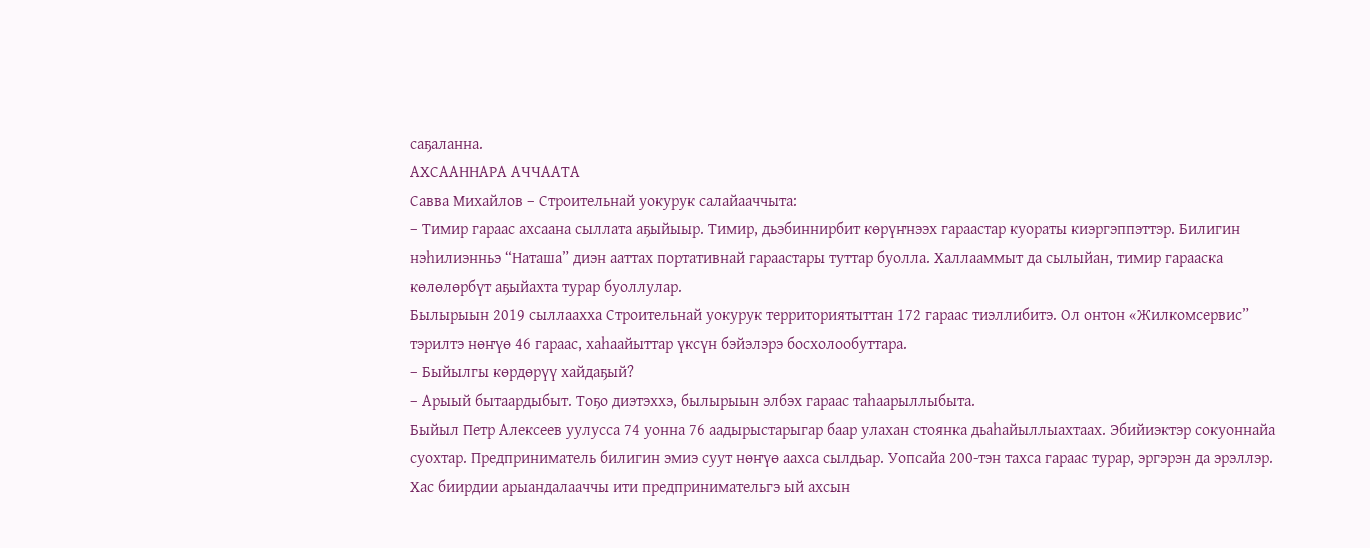саҕаланна.
АХСААННАРА АЧЧААТА
Савва Михайлов – Строительнай уокурук салайааччыта:
– Тимир гараас ахсаана сыллата аҕыйыыр. Тимир, дьэбиннирбит көрүҥнээх гараастар куораты киэргэппэттэр. Билигин нэһилиэнньэ “Наташа” диэн ааттах портативнай гараастары туттар буолла. Халлааммыт да сылыйан, тимир гарааска көлөлөрбүт аҕыйахта турар буоллулар.
Былырыын 2019 сыллаахха Строительнай уокурук территориятыттан 172 гараас тиэллибитэ. Ол онтон «Жилкомсервис” тэрилтэ нөҥүө 46 гараас, хаһаайыттар үксүн бэйэлэрэ босхолообуттара.
– Быйылгы көрдөрүү хайдаҕый?
– Арыый бытаардыбыт. Тоҕо диэтэххэ, былырыын элбэх гараас таһаарыллыбыта.
Быйыл Петр Алексеев уулусса 74 уонна 76 аадырыстарыгар баар улахан стоянка дьаһайыллыахтаах. Эбийиэктэр сокуоннайа суохтар. Предприниматель билигин эмиэ суут нөҥүө аахса сылдьар. Уопсайа 200-тэн тахса гараас турар, эргэрэн да эрэллэр. Хас биирдии арыандалааччы ити предпринимательгэ ый ахсын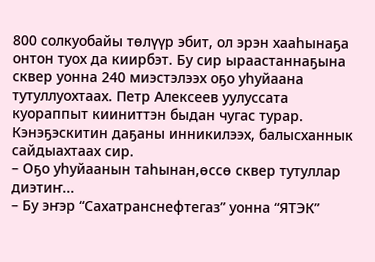800 солкуобайы төлүүр эбит, ол эрэн хааһынаҕа онтон туох да киирбэт. Бу сир ыраастаннаҕына сквер уонна 240 миэстэлээх оҕо уһуйаана тутуллуохтаах. Петр Алексеев уулуссата куораппыт кииниттэн быдан чугас турар. Кэнэҕэскитин даҕаны инникилээх, балысханнык сайдыахтаах сир.
– Оҕо уһуйаанын таһынан,өссө сквер тутуллар диэтиҥ...
– Бу эҥэр “Сахатранснефтегаз” уонна “ЯТЭК”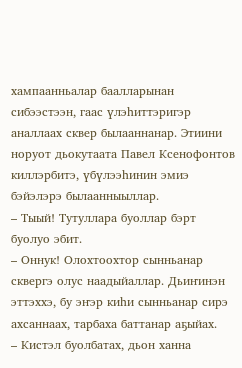хампаанньалар баалларынан сибээстээн, гаас үлэһиттэригэр аналлаах сквер былааннанар. Этиини норуот дьокутаата Павел Ксенофонтов киллэрбитэ, үбүлээһинин эмиэ бэйэлэрэ былаанныыллар.
– Тыый! Тутуллара буоллар бэрт буолуо эбит.
– Оннук! Олохтоохтор сынньанар сквергэ олус наадыйаллар. Дьиҥинэн эттэххэ, бу эҥэр киһи сынньанар сирэ ахсаннаах, тарбаха баттанар аҕыйах.
– Кистэл буолбатах, дьон ханна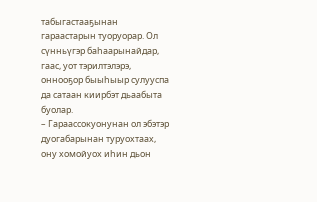табыгастааҕынан гараастарын туоруорар. Ол сүнньүгэр баһаарынайдар, гаас, уот тэрилтэлэрэ, оннооҕор быыһыыр сулууспа да сатаан киирбэт дьаабыта буолар.
– Гараассокуонунан ол эбэтэр дуогабарынан туруохтаах, ону хомойуох иһин дьон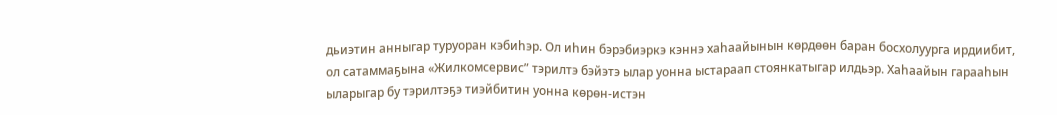дьиэтин анныгар туруоран кэбиһэр. Ол иһин бэрэбиэркэ кэннэ хаһаайынын көрдөөн баран босхолуурга ирдиибит, ол сатаммаҕына «Жилкомсервис” тэрилтэ бэйэтэ ылар уонна ыстараап стоянкатыгар илдьэр. Хаһаайын гарааһын ыларыгар бу тэрилтэҕэ тиэйбитин уонна көрөн-истэн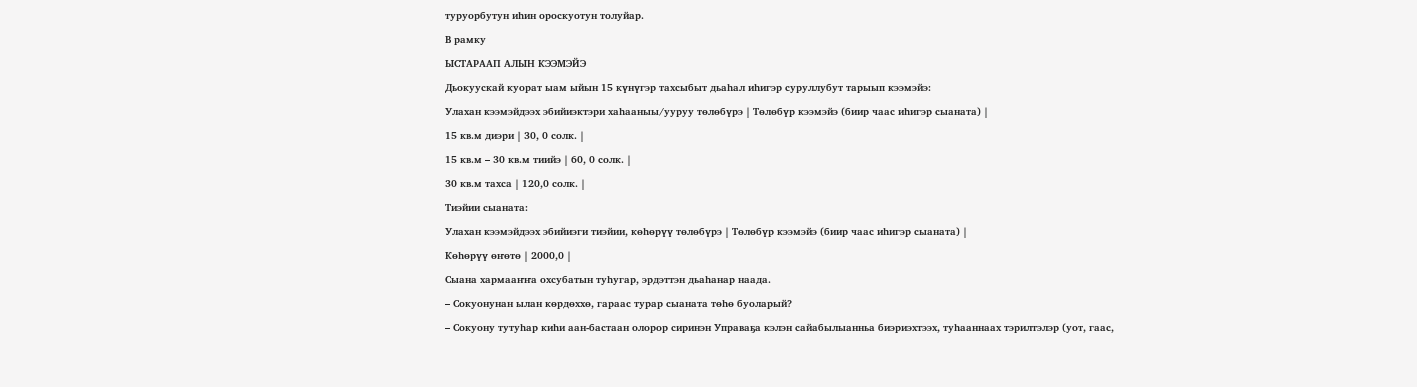туруорбутун иһин ороскуотун толуйар.
В рамку
ЫСТАРААП АЛЫН КЭЭМЭЙЭ
Дьокуускай куорат ыам ыйын 15 күнүгэр тахсыбыт дьаһал иһигэр суруллубут тарыып кээмэйэ:
Улахан кээмэйдээх эбийиэктэри хаһааныы/ууруу төлөбүрэ | Төлөбүр кээмэйэ (биир чаас иһигэр сыаната) |
15 кв.м диэри | 30, 0 солк. |
15 кв.м – 30 кв.м тиийэ | 60, 0 солк. |
30 кв.м тахса | 120,0 солк. |
Тиэйии сыаната:
Улахан кээмэйдээх эбийиэги тиэйии, көһөрүү төлөбүрэ | Төлөбүр кээмэйэ (биир чаас иһигэр сыаната) |
Көһөрүү өҥөтө | 2000,0 |
Сыана хармааҥҥа охсубатын туһугар, эрдэттэн дьаһанар наада.
– Сокуонунан ылан көрдөххө, гараас турар сыаната төһө буоларый?
– Сокуону тутуһар киһи аан-бастаан олорор сиринэн Управаҕа кэлэн сайабылыанньа биэриэхтээх, туһааннаах тэрилтэлэр (уот, гаас,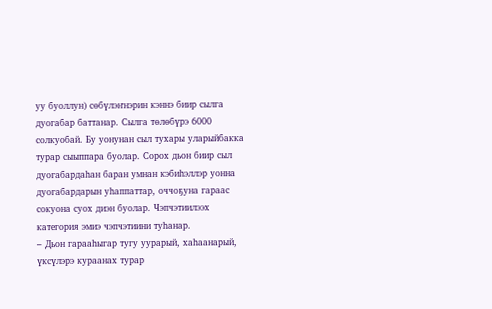уу буоллун) сөбүлэҥнэрин кэннэ биир сылга дуогабар баттанар. Сылга төлөбүрэ 6000 солкуобай. Бу уонунан сыл тухары уларыйбакка турар сыыппара буолар. Сорох дьон биир сыл дуогабардаһан баран умнан кэбиһэллэр уонна дуогабардарын уһаппаттар, оччоҕуна гараас сокуона суох диэн буолар. Чэпчэтиилээх категория эмиэ чэпчэтиини туһанар.
– Дьон гарааһыгар тугу уурарый, хаһаанарый, үксүлэрэ кураанах турар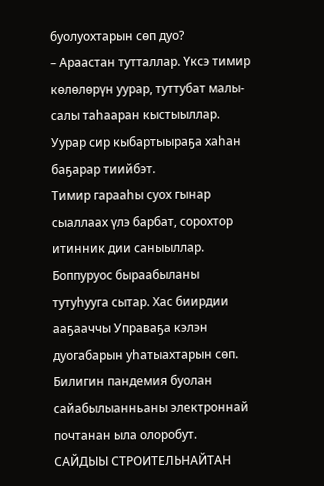буолуохтарын сөп дуо?
– Араастан тутталлар. Үксэ тимир көлөлөрүн уурар, туттубат малы-салы таһааран кыстыыллар. Уурар сир кыбартыыраҕа хаһан баҕарар тиийбэт.
Тимир гарааһы суох гынар сыаллаах үлэ барбат, сорохтор итинник дии саныыллар. Боппуруос быраабыланы тутуһууга сытар. Хас биирдии ааҕааччы Управаҕа кэлэн дуогабарын уһатыахтарын сөп. Билигин пандемия буолан сайабылыанньаны электроннай почтанан ыла олоробут.
САЙДЫЫ СТРОИТЕЛЬНАЙТАН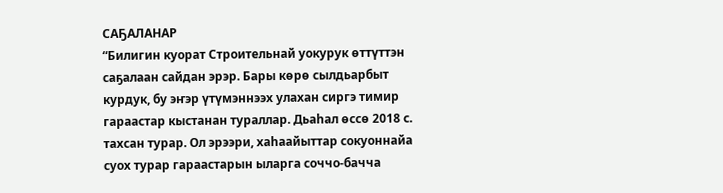САҔАЛАНАР
“Билигин куорат Строительнай уокурук өттүттэн саҕалаан сайдан эрэр. Бары көрө сылдьарбыт курдук, бу эҥэр үтүмэннээх улахан сиргэ тимир гараастар кыстанан тураллар. Дьаһал өссө 2018 с. тахсан турар. Ол эрээри, хаһаайыттар сокуоннайа суох турар гараастарын ыларга соччо-бачча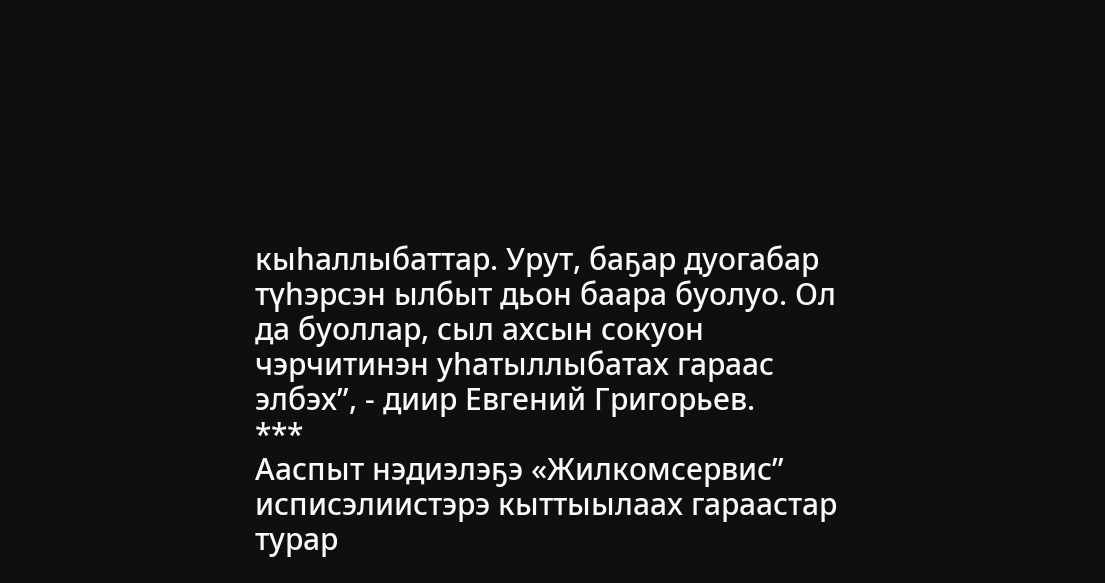кыһаллыбаттар. Урут, баҕар дуогабар түһэрсэн ылбыт дьон баара буолуо. Ол да буоллар, сыл ахсын сокуон чэрчитинэн уһатыллыбатах гараас элбэх”, - диир Евгений Григорьев.
***
Ааспыт нэдиэлэҕэ «Жилкомсервис” исписэлиистэрэ кыттыылаах гараастар турар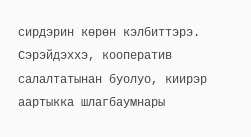сирдэрин көрөн кэлбиттэрэ. Сэрэйдэххэ, кооператив салалтатынан буолуо, киирэр аартыкка шлагбаумнары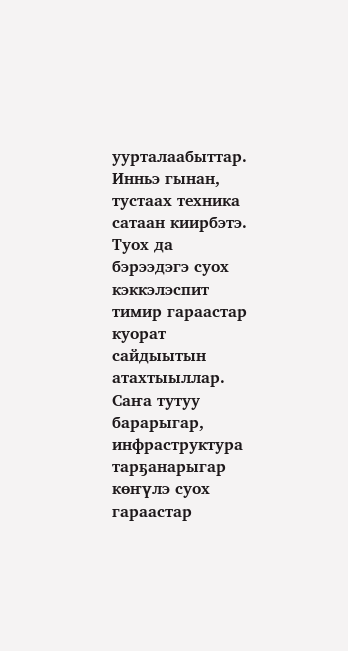уурталаабыттар. Инньэ гынан, тустаах техника сатаан киирбэтэ.
Туох да бэрээдэгэ суох кэккэлэспит тимир гараастар куорат сайдыытын атахтыыллар. Саҥа тутуу барарыгар, инфраструктура тарҕанарыгар көҥүлэ суох гараастар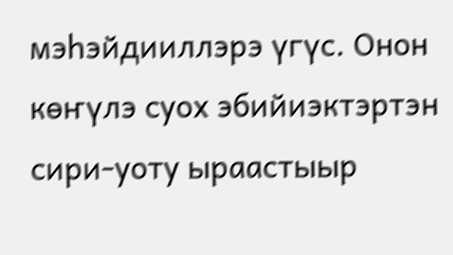мэһэйдииллэрэ үгүс. Онон көҥүлэ суох эбийиэктэртэн сири-уоту ыраастыыр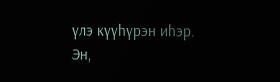үлэ күүһүрэн иһэр.
Эн,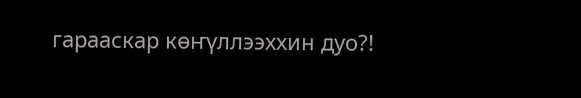гарааскар көҥүллээххин дуо?!